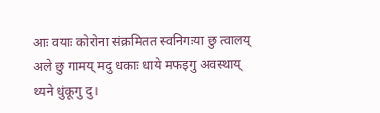आः वयाः कोरोना संक्रमितत स्वनिगःया छु त्वालय् अले छु गामय् मदु धकाः धाये मफइगु अवस्थाय् थ्यने धुंकूगु दु।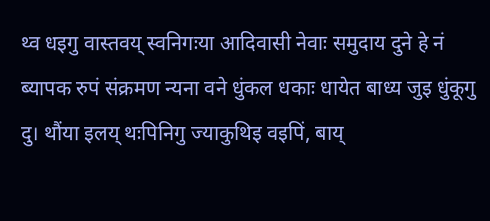थ्व धइगु वास्तवय् स्वनिगःया आदिवासी नेवाः समुदाय दुने हे नं ब्यापक रुपं संक्रमण न्यना वने धुंकल धकाः धायेत बाध्य जुइ धुंकूगु दु। थौंया इलय् थःपिनिगु ज्याकुथिइ वइपिं, बाय्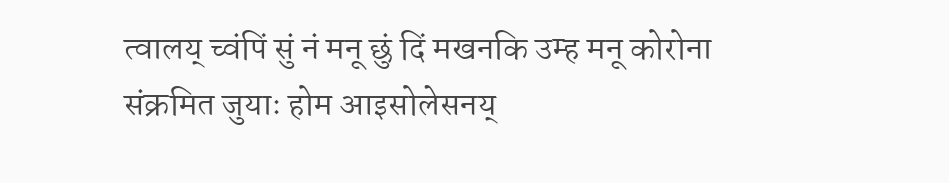त्वालय् च्वंपिं सुं नं मनू छुं दिं मखनकि उम्ह मनू कोरोना संक्रमित जुयाः होम आइसोलेसनय्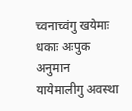च्वनाच्वंगु खयेमाः धकाः अःपुक अनुमान यायेमालीगु अवस्था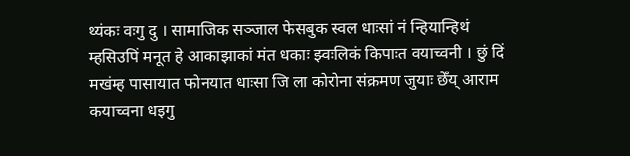थ्यंकः वःगु दु । सामाजिक सञ्जाल फेसबुक स्वल धाःसां नं न्हियान्हिथं म्हसिउपिं मनूत हे आकाझाकां मंत धकाः झ्वःलिकं किपाःत वयाच्वनी । छुं दिं मखंम्ह पासायात फोनयात धाःसा जि ला कोरोना संक्रमण जुयाः छेँय् आराम कयाच्वना धइगु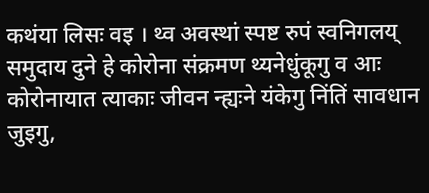कथंया लिसः वइ । थ्व अवस्थां स्पष्ट रुपं स्वनिगलय् समुदाय दुने हे कोरोना संक्रमण थ्यनेधुंकूगु व आः कोरोनायात त्याकाः जीवन न्ह्यःने यंकेगु निंतिं सावधान जुइगु,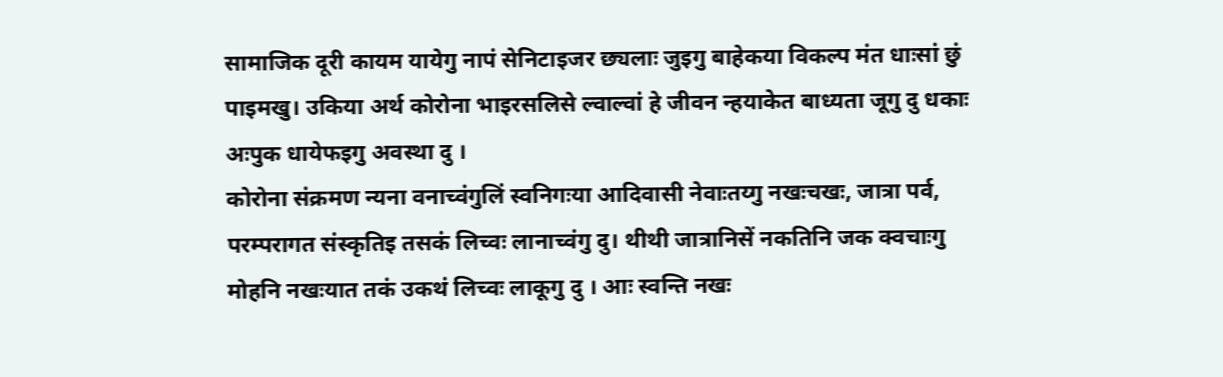सामाजिक दूरी कायम यायेगु नापं सेनिटाइजर छ्यलाः जुइगु बाहेकया विकल्प मंत धाःसां छुं पाइमखु। उकिया अर्थ कोरोना भाइरसलिसे ल्वाल्वां हे जीवन न्हयाकेत बाध्यता जूगु दु धकाः अःपुक धायेफइगु अवस्था दु ।
कोरोना संक्रमण न्यना वनाच्वंगुलिं स्वनिगःया आदिवासी नेवाःतय्गु नखःचखः, जात्रा पर्व, परम्परागत संस्कृतिइ तसकं लिच्वः लानाच्वंगु दु। थीथी जात्रानिसें नकतिनि जक क्वचाःगु मोहनि नखःयात तकं उकथं लिच्वः लाकूगु दु । आः स्वन्ति नखः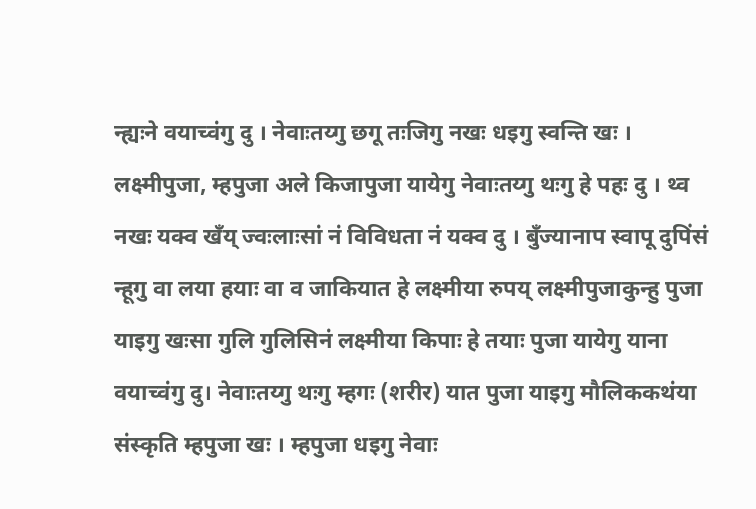न्ह्यःने वयाच्वंगु दु । नेवाःतय्गु छगू तःजिगु नखः धइगु स्वन्ति खः । लक्ष्मीपुजा, म्हपुजा अले किजापुजा यायेगु नेवाःतय्गु थःगु हे पहः दु । थ्व नखः यक्व खँय् ज्वःलाःसां नं विविधता नं यक्व दु । बुँज्यानाप स्वापू दुपिंसं न्हूगु वा लया हयाः वा व जाकियात हे लक्ष्मीया रुपय् लक्ष्मीपुजाकुन्हु पुजा याइगु खःसा गुलि गुलिसिनं लक्ष्मीया किपाः हे तयाः पुजा यायेगु याना वयाच्वंगु दु। नेवाःतय्गु थःगु म्हगः (शरीर) यात पुजा याइगु मौलिककथंया संस्कृति म्हपुजा खः । म्हपुजा धइगु नेवाः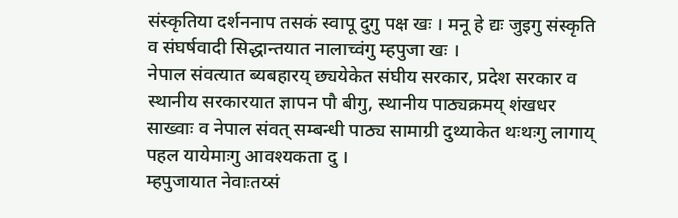संस्कृतिया दर्शननाप तसकं स्वापू दुगु पक्ष खः । मनू हे द्यः जुइगु संस्कृति व संघर्षवादी सिद्धान्तयात नालाच्वंगु म्हपुजा खः ।
नेपाल संवत्यात ब्यबहारय् छ्ययेकेत संघीय सरकार, प्रदेश सरकार व स्थानीय सरकारयात ज्ञापन पौ बीगु, स्थानीय पाठ्यक्रमय् शंखधर साख्वाः व नेपाल संवत् सम्बन्धी पाठ्य सामाग्री दुथ्याकेत थःथःगु लागाय् पहल यायेमाःगु आवश्यकता दु ।
म्हपुजायात नेवाःतय्सं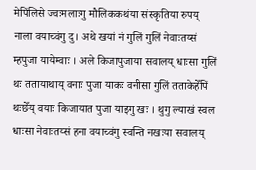मेपिंलिसे ज्वःमलाःगु मौलिककथंया संस्कृतिया रुपय् नाला वयाच्वंगु दु। अथे खयां नं गुलिं गुलिं नेवाःतय्सं म्हपुजा यायेम्वाः । अले किजापुजाया सवालय् धाःसा गुलिं थः ततायाथाय् वनाः पुजा याकः वनीसा गुलिं तताकेहेँपिं थःछेँय् वयाः किजायात पुजा याइगु खः । थुगु ल्याखं स्वल धाःसा नेवाःतय्सं हना वयाच्वंगु स्वन्ति नखःया सवालय्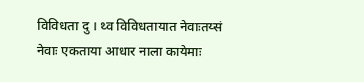विविधता दु । थ्व विविधतायात नेवाःतय्सं नेवाः एकताया आधार नाला कायेमाः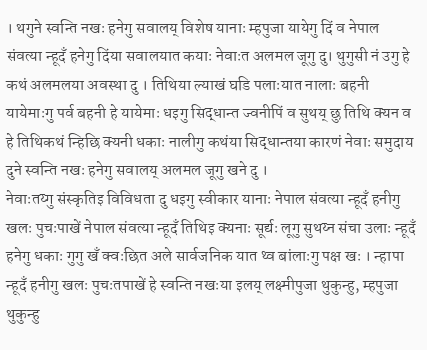। थगुने स्वन्ति नखः हनेगु सवालय् विशेष यानाः म्हपुजा यायेगु दिं व नेपाल संवत्या न्हूदँ हनेगु दिंया सवालयात कयाः नेवाःत अलमल जूगु दु। थुगुसी नं उगु हे कथं अलमलया अवस्था दु । तिथिया ल्याखं घडि पलाःयात नालाः बहनी यायेमाःगु पर्व बहनी हे यायेमाः धइगु सिद्धान्त ज्वनीपिं व सुथय् छु तिथि क्यन व हे तिथिकथं न्हिछि क्यनी धकाः नालीगु कथंया सिद्धान्तया कारणं नेवाः समुदाय दुने स्वन्ति नखः हनेगु सवालय् अलमल जूगु खने दु ।
नेवाःतय्गु संस्कृतिइ विविधता दु धइगु स्वीकार यानाः नेपाल संवत्या न्हूदँ हनीगु खलः पुचःपाखें नेपाल संवत्या न्हूदँ तिथिइ क्यनाः सूर्द्यः लूगु सुथय्न संचा उलाः न्हूदँ हनेगु धकाः गुगु खँ क्वःछित अले सार्वजनिक यात थ्व बांलाःगु पक्ष खः । न्हापा न्हूदँ हनीगु खलः पुचःतपाखें हे स्वन्ति नखःया इलय् लक्ष्मीपुजा थुकुन्हु, म्हपुजा थुकुन्हु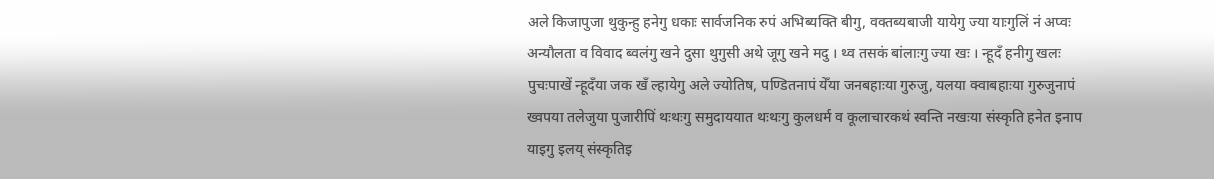अले किजापुजा थुकुन्हु हनेगु धकाः सार्वजनिक रुपं अभिब्यक्ति बीगु, वक्तब्यबाजी यायेगु ज्या याःगुलिं नं अप्वः अन्यौलता व विवाद ब्वलंगु खने दुसा थुगुसी अथे जूगु खने मदु । थ्व तसकं बांलाःगु ज्या खः । न्हूदँ हनीगु खलः पुचःपाखें न्हूदँया जक खँ ल्हायेगु अले ज्योतिष, पण्डितनापं येँया जनबहाःया गुरुजु, यलया क्वाबहाःया गुरुजुनापं ख्वपया तलेजुया पुजारीपिं थःथःगु समुदाययात थःथःगु कुलधर्म व कूलाचारकथं स्वन्ति नखःया संस्कृति हनेत इनाप याइगु इलय् संस्कृतिइ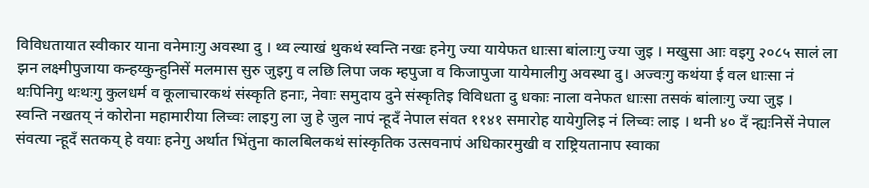विविधतायात स्वीकार याना वनेमाःगु अवस्था दु । थ्व ल्याखं थुकथं स्वन्ति नखः हनेगु ज्या यायेफत धाःसा बांलाःगु ज्या जुइ । मखुसा आः वइगु २०८५ सालं ला झन लक्ष्मीपुजाया कन्हय्कुन्हुनिसें मलमास सुरु जुइगु व लछि लिपा जक म्हपुजा व किजापुजा यायेमालीगु अवस्था दु। अज्वःगु कथंया ई वल धाःसा नं थःपिनिगु थःथःगु कुलधर्म व कूलाचारकथं संस्कृति हनाः, नेवाः समुदाय दुने संस्कृतिइ विविधता दु धकाः नाला वनेफत धाःसा तसकं बांलाःगु ज्या जुइ ।
स्वन्ति नखतय् नं कोरोना महामारीया लिच्वः लाइगु ला जु हे जुल नापं न्हूदँ नेपाल संवत ११४१ समारोह यायेगुलिइ नं लिच्वः लाइ । थनी ४० दँ न्ह्यःनिसें नेपाल संवत्या न्हूदँ सतकय् हे वयाः हनेगु अर्थात भिंतुना कालबिलकथं सांस्कृतिक उत्सवनापं अधिकारमुखी व राष्ट्रियतानाप स्वाका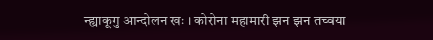न्ह्याकूगु आन्दोलन खः । कोरोना महामारी झन झन तच्वया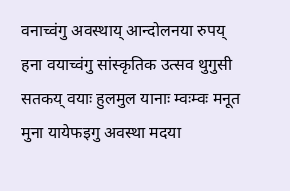वनाच्वंगु अवस्थाय् आन्दोलनया रुपय् हना वयाच्वंगु सांस्कृतिक उत्सव थुगुसी सतकय् वयाः हुलमुल यानाः म्वःम्वः मनूत मुना यायेफइगु अवस्था मदया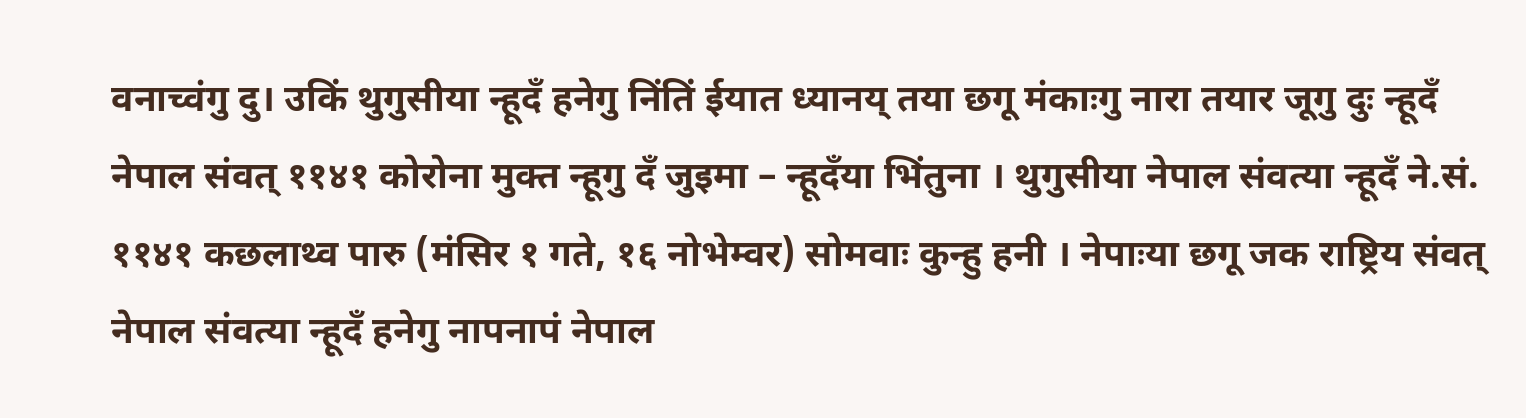वनाच्वंगु दु। उकिं थुगुसीया न्हूदँ हनेगु निंतिं ईयात ध्यानय् तया छगू मंकाःगु नारा तयार जूगु दुः न्हूदँ नेपाल संवत् ११४१ कोरोना मुक्त न्हूगु दँ जुइमा – न्हूदँया भिंतुना । थुगुसीया नेपाल संवत्या न्हूदँ ने.सं. ११४१ कछलाथ्व पारु (मंसिर १ गते, १६ नोभेम्वर) सोमवाः कुन्हु हनी । नेपाःया छगू जक राष्ट्रिय संवत् नेपाल संवत्या न्हूदँ हनेगु नापनापं नेपाल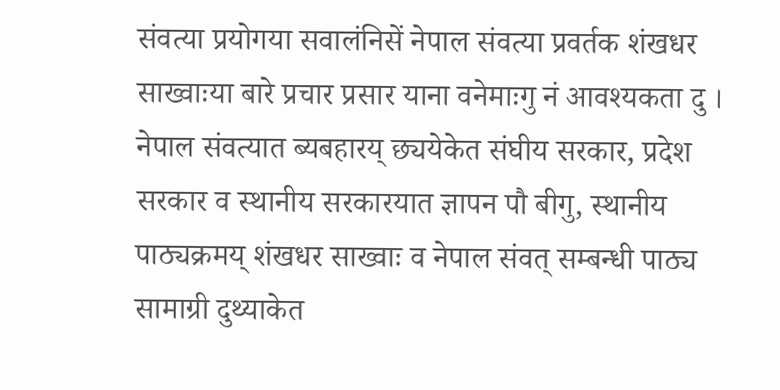संवत्या प्रयोगया सवालंनिसें नेपाल संवत्या प्रवर्तक शंखधर साख्वाःया बारे प्रचार प्रसार याना वनेमाःगु नं आवश्यकता दु । नेपाल संवत्यात ब्यबहारय् छ्ययेकेत संघीय सरकार, प्रदेश सरकार व स्थानीय सरकारयात ज्ञापन पौ बीगु, स्थानीय पाठ्यक्रमय् शंखधर साख्वाः व नेपाल संवत् सम्बन्धी पाठ्य सामाग्री दुथ्याकेत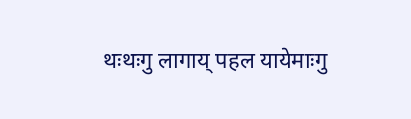थःथःगु लागाय् पहल यायेमाःगु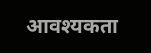आवश्यकता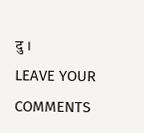दु ।
LEAVE YOUR COMMENTS